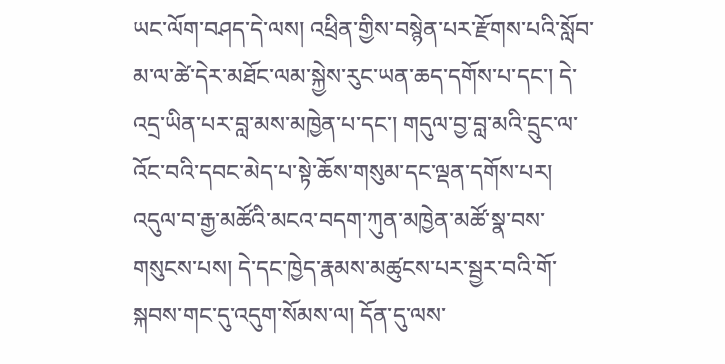ཡང་ལོག་བཤད་དེ་ལས། འཕྲིན་གྱིས་བསྙེན་པར་རྫོགས་པའི་སློབ་མ་ལ་ཚེ་དེར་མཐོང་ལམ་སྐྱེས་རུང་ཡན་ཆད་དགོས་པ་དང་། དེ་འདྲ་ཡིན་པར་བླ་མས་མཁྱེན་པ་དང་། གདུལ་བྱ་བླ་མའི་དྲུང་ལ་འོང་བའི་དབང་མེད་པ་སྟེ་ཆོས་གསུམ་དང་ལྡན་དགོས་པར། འདུལ་བ་རྒྱ་མཚོའི་མངའ་བདག་ཀུན་མཁྱེན་མཚོ་སྣ་བས་གསུངས་པས། དེ་དང་ཁྱེད་རྣམས་མཚུངས་པར་སྦྱར་བའི་གོ་སྐབས་གང་དུ་འདུག་སོམས་ལ། དོན་དུ་ལས་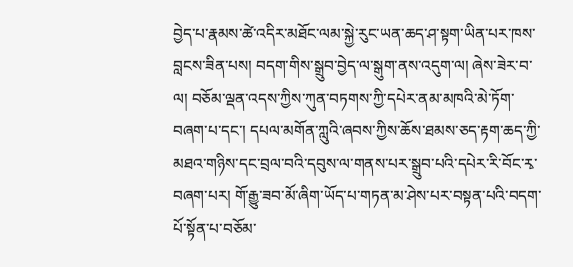བྱེད་པ་རྣམས་ཚེ་འདིར་མཐོང་ལམ་སྐྱེ་རུང་ཡན་ཆད་ཤ་སྟག་ཡིན་པར་ཁས་བླངས་ཟིན་པས། བདག་གིས་སྒྲུབ་བྱེད་ལ་སྒུག་ནས་འདུག་ལ། ཞེས་ཟེར་བ་ལ། བཅོམ་ལྡན་འདས་ཀྱིས་ཀུན་བཏགས་ཀྱི་དཔེར་ནམ་མཁའི་མེ་ཏོག་བཞག་པ་དང་། དཔལ་མགོན་ཀླུའི་ཞབས་ཀྱིས་ཆོས་ཐམས་ཅད་རྟག་ཆད་ཀྱི་མཐའ་གཉིས་དང་བྲལ་བའི་དབུས་ལ་གནས་པར་སྒྲུབ་པའི་དཔེར་རི་བོང་རྭ་བཞག་པར། གོ་རྒྱུ་ཟབ་མོ་ཞིག་ཡོད་པ་གཏན་མ་ཤེས་པར་བསྟན་པའི་བདག་པོ་སྟོན་པ་བཅོམ་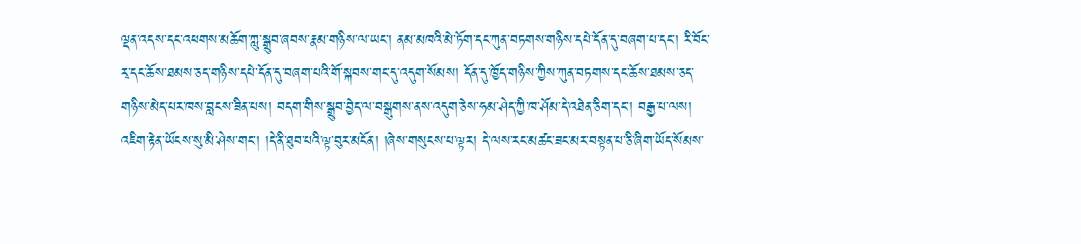ལྡན་འདས་དང་འཕགས་མཆོག་ཀླུ་སྒྲུབ་ཞབས་རྣམ་གཉིས་ལ་ཡང་། ནམ་མཁའི་མེ་ཏོག་དང་ཀུན་བཏགས་གཉིས་དཔེ་དོན་དུ་བཞག་པ་དང་། རི་བོང་རྭ་དང་ཆོས་ཐམས་ཅད་གཉིས་དཔེ་དོན་དུ་བཞག་པའི་གོ་སྐབས་གང་དུ་འདུག་སོམས། དོན་དུ་ཁྱོད་གཉིས་ཀྱིས་ཀུན་བཏགས་དང་ཆོས་ཐམས་ཅད་གཉིས་མེད་པར་ཁས་བླངས་ཟིན་པས། བདག་གིས་སྒྲུབ་བྱེད་ལ་བསྒུགས་ནས་འདུག་ཅེས་ཧམ་ཤེད་ཀྱི་ཁ་ཤོམ་དེ་འཐེན་ཅིག་དང་། བརྒྱ་པ་ལས། འཇིག་རྟེན་ཡོངས་སུ་མི་ཤེས་གང་། །དེ་ནི་ཐུབ་པའི་ལྟ་བུར་མངོན། །ཞེས་གསུངས་པ་ལྟར། དེ་ལས་རང་མཚང་ཟང་མར་བསྟན་པ་ཅི་ཞིག་ཡོད་སོམས་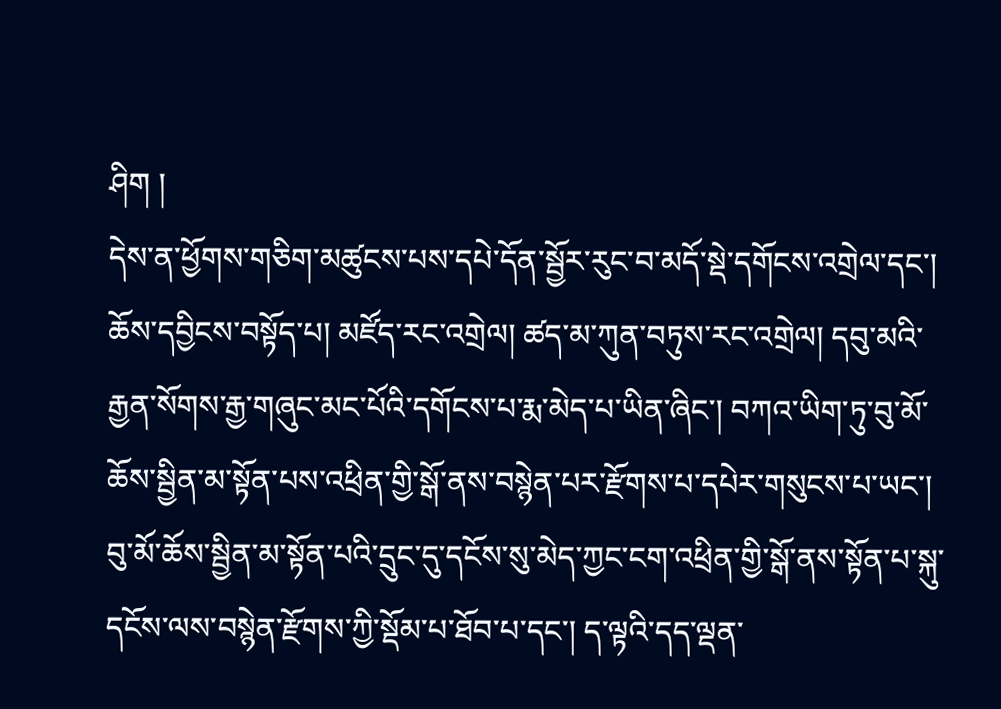ཤིག །
དེས་ན་ཕྱོགས་གཅིག་མཚུངས་པས་དཔེ་དོན་སྦྱོར་རུང་བ་མདོ་སྡེ་དགོངས་འགྲེལ་དང་། ཆོས་དབྱིངས་བསྟོད་པ། མཛོད་རང་འགྲེལ། ཚད་མ་ཀུན་བཏུས་རང་འགྲེལ། དབུ་མའི་རྒྱན་སོགས་རྒྱ་གཞུང་མང་པོའི་དགོངས་པ་རྨ་མེད་པ་ཡིན་ཞིང་། བཀའ་ཡིག་ཏུ་བུ་མོ་ཆོས་སྦྱིན་མ་སྟོན་པས་འཕྲིན་གྱི་སྒོ་ནས་བསྙེན་པར་རྫོགས་པ་དཔེར་གསུངས་པ་ཡང་། བུ་མོ་ཆོས་སྦྱིན་མ་སྟོན་པའི་དྲུང་དུ་དངོས་སུ་མེད་ཀྱང་ངག་འཕྲིན་གྱི་སྒོ་ནས་སྟོན་པ་སྐུ་དངོས་ལས་བསྙེན་རྫོགས་ཀྱི་སྡོམ་པ་ཐོབ་པ་དང་། ད་ལྟའི་དད་ལྡན་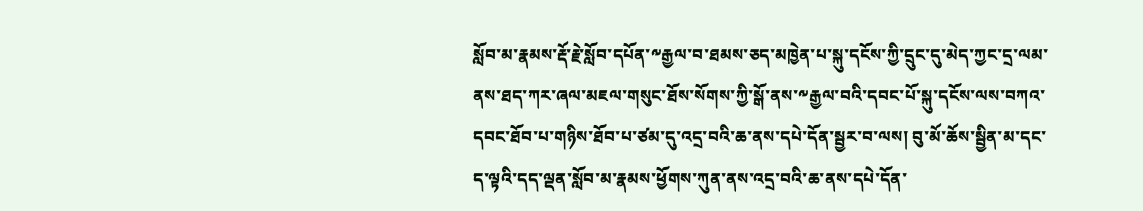སློབ་མ་རྣམས་རྡོ་རྗེ་སློབ་དཔོན་༸རྒྱལ་བ་ཐམས་ཅད་མཁྱེན་པ་སྐུ་དངོས་ཀྱི་དྲུང་དུ་མེད་ཀྱང་དྲ་ལམ་ནས་ཐད་ཀར་ཞལ་མཇལ་གསུང་ཐོས་སོགས་ཀྱི་སྒོ་ནས་༸རྒྱལ་བའི་དབང་པོ་སྐུ་དངོས་ལས་བཀའ་དབང་ཐོབ་པ་གཉིས་ཐོབ་པ་ཙམ་དུ་འདྲ་བའི་ཆ་ནས་དཔེ་དོན་སྦྱར་བ་ལས། བུ་མོ་ཆོས་སྦྱིན་མ་དང་ད་ལྟའི་དད་ལྡན་སློབ་མ་རྣམས་ཕྱོགས་ཀུན་ནས་འདྲ་བའི་ཆ་ནས་དཔེ་དོན་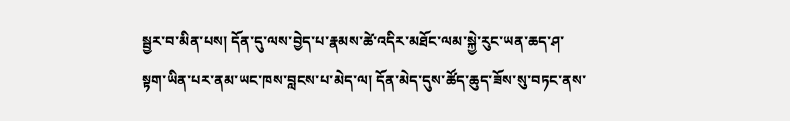སྦྱར་བ་མིན་པས། དོན་དུ་ལས་བྱེད་པ་རྣམས་ཚེ་འདིར་མཐོང་ལམ་སྐྱེ་རུང་ཡན་ཆད་ཤ་སྟག་ཡིན་པར་ནམ་ཡང་ཁས་བླངས་པ་མེད་ལ། དོན་མེད་དུས་ཚོད་ཆུད་ཟོས་སུ་བཏང་ནས་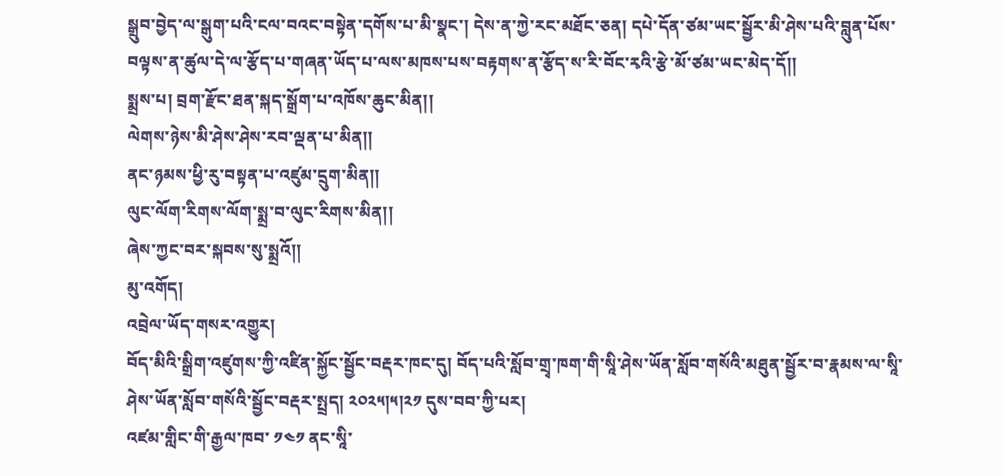སྒྲུབ་བྱེད་ལ་སྒུག་པའི་ངལ་བའང་བསྟེན་དགོས་པ་མི་སྣང་། དེས་ན་ཀྱེ་རང་མཐོང་ཅན། དཔེ་དོན་ཙམ་ཡང་སྦྱོར་མི་ཤེས་པའི་བླུན་པོས་བལྟས་ན་ཚུལ་དེ་ལ་རྩོད་པ་གཞན་ཡོད་པ་ལས་མཁས་པས་བརྟགས་ན་རྩོད་ས་རི་བོང་རྭའི་རྩེ་མོ་ཙམ་ཡང་མེད་དོ།།
སྨྲས་པ། བྲག་རྫོང་ཐན་སྐད་སྒྲོག་པ་འཁོས་ཆུང་མིན།།
ལེགས་ཉེས་མི་ཤེས་ཤེས་རབ་ལྡན་པ་མིན།།
ནང་ཉམས་ཕྱི་རུ་བསྟན་པ་འཛུམ་དྲུག་མིན།།
ལུང་ལོག་རིགས་ལོག་སྨྲ་བ་ལུང་རིགས་མིན།།
ཞེས་ཀྱང་བར་སྐབས་སུ་སྨྲའོ།།
མུ་འགོད།
འབྲེལ་ཡོད་གསར་འགྱུར།
བོད་མིའི་སྒྲིག་འཛུགས་ཀྱི་འཛིན་སྐྱོང་སྦྱོང་བརྡར་ཁང་དུ། བོད་པའི་སློབ་གྲྭ་ཁག་གི་སཱི་ཤེས་ཡོན་སློབ་གསོའི་མཐུན་སྦྱོར་བ་རྣམས་ལ་སཱི་ཤེས་ཡོན་སློབ་གསོའི་སྦྱོང་བརྡར་སྤྲད། ༢༠༢༥།༥།༢༡ དུས་བབ་ཀྱི་པར།
འཛམ་གླིང་གི་རྒྱལ་ཁབ་ ༡༤༡ ནང་སཱི་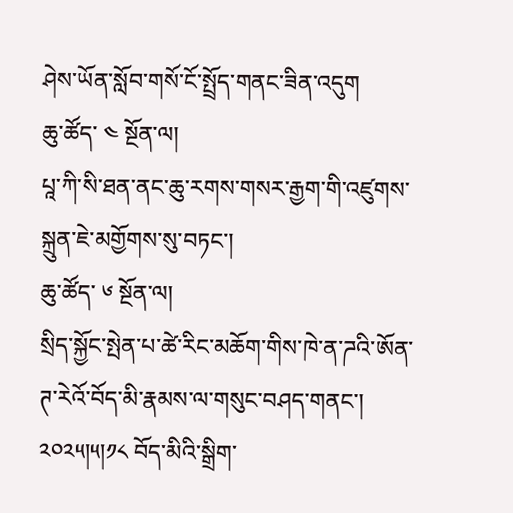ཤེས་ཡོན་སློབ་གསོ་ངོ་སྤྲོད་གནང་ཟིན་འདུག
ཆུ་ཚོད་ ༤ སྔོན་ལ།
པཱ་ཀི་སི་ཐན་ནང་ཆུ་རགས་གསར་རྒྱག་གི་འཛུགས་སྐྲུན་ཇེ་མགྱོགས་སུ་བཏང་།
ཆུ་ཚོད་ ༦ སྔོན་ལ།
སྲིད་སྐྱོང་སྤེན་པ་ཚེ་རིང་མཆོག་གིས་ཁེ་ན་ཌའི་ཨོན་ཊ་རེའོ་བོད་མི་རྣམས་ལ་གསུང་བཤད་གནང་། ༢༠༢༥།༥།༡༨ བོད་མིའི་སྒྲིག་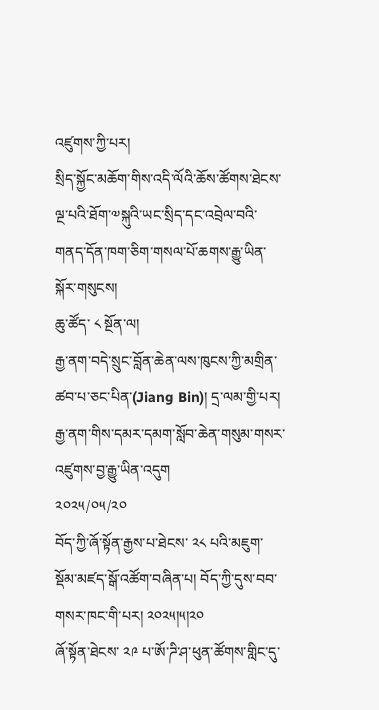འཛུགས་ཀྱི་པར།
སྲིད་སྐྱོང་མཆོག་གིས་འདི་ལོའི་ཆོས་ཚོགས་ཐེངས་ལྔ་པའི་ཐོག་༧སྐུའི་ཡང་སྲིད་དང་འབྲེལ་བའི་གནད་དོན་ཁག་ཅིག་གསལ་པོ་ཆགས་རྒྱུ་ཡིན་སྐོར་གསུངས།
ཆུ་ཚོད་ ༨ སྔོན་ལ།
རྒྱ་ནག་བདེ་སྲུང་བློན་ཆེན་ལས་ཁུངས་ཀྱི་མགྲིན་ཚབ་པ་ཅང་པིན་(Jiang Bin)། དྲ་ལམ་གྱི་པར།
རྒྱ་ནག་གིས་དམར་དམག་སློབ་ཆེན་གསུམ་གསར་འཛུགས་བྱ་རྒྱུ་ཡིན་འདུག
༢༠༢༥/༠༥/༢༠
བོད་ཀྱི་ཞོ་སྟོན་རྒྱས་པ་ཐེངས་ ༢༨ པའི་མཇུག་སྡོམ་མཛད་སྒོ་འཚོག་བཞིན་པ། བོད་ཀྱི་དུས་བབ་གསར་ཁང་གི་པར། ༢༠༢༥།༥།༢༠
ཞོ་སྟོན་ཐེངས་ ༢༩ པ་ཨོ་ཌི་ཤ་ཕུན་ཚོགས་གླིང་དུ་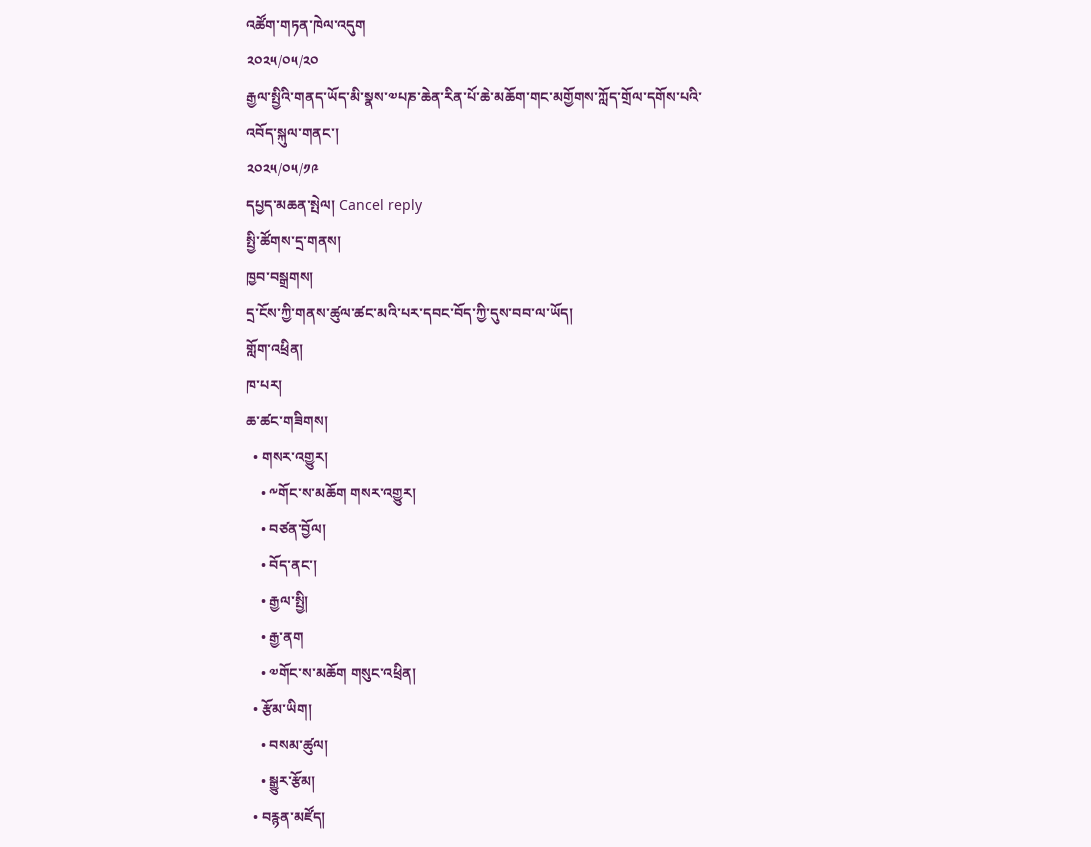འཚོག་གཏན་ཁེལ་འདུག
༢༠༢༥/༠༥/༢༠
རྒྱལ་སྤྱིའི་གནད་ཡོད་མི་སྣས་༧པཎ་ཆེན་རིན་པོ་ཆེ་མཆོག་གང་མགྱོགས་ཀློད་གྲོལ་དགོས་པའི་འབོད་སྐུལ་གནང་།
༢༠༢༥/༠༥/༡༩
དཔྱད་མཆན་སྤེལ། Cancel reply
སྤྱི་ཚོགས་དྲ་གནས།
ཁྱབ་བསྒྲགས།
དྲ་ངོས་ཀྱི་གནས་ཚུལ་ཚང་མའི་པར་དབང་བོད་ཀྱི་དུས་བབ་ལ་ཡོད།
གློག་འཕྲིན།
ཁ་པར།
ཆ་ཚང་གཟིགས།
  • གསར་འགྱུར།
    • ༸གོང་ས་མཆོག གསར་འགྱུར།
    • བཙན་བྱོལ།
    • བོད་ནང་།
    • རྒྱལ་སྤྱི།
    • རྒྱ་ནག
    • ༧གོང་ས་མཆོག གསུང་འཕྲིན།
  • རྩོམ་ཡིག།
    • བསམ་ཚུལ།
    • སྒྱུར་རྩོམ།
  • བརྙན་མཛོད།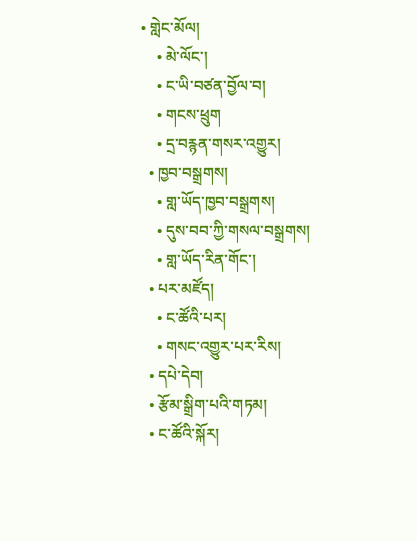• གླེང་མོལ།
    • མེ་ལོང་།
    • ང་ཡི་བཙན་བྱོལ་བ།
    • གངས་ཕྲུག
    • དྲ་བརྙན་གསར་འགྱུར།
  • ཁྱབ་བསྒྲགས།
    • གླ་ཡོད་ཁྱབ་བསྒྲགས།
    • དུས་བབ་ཀྱི་གསལ་བསྒྲགས།
    • གླ་ཡོད་རིན་གོང་།
  • པར་མཛོད།
    • ང་ཚོའི་པར།
    • གསང་འགྱུར་པར་རིས།
  • དཔེ་དེབ།
  • རྩོམ་སྒྲིག་པའི་གཏམ།
  • ང་ཚོའི་སྐོར།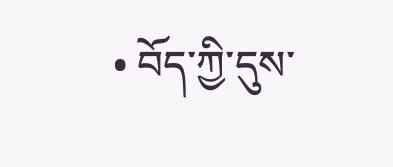• བོད་ཀྱི་དུས་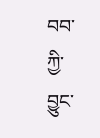བབ་ཀྱི་བྱུང་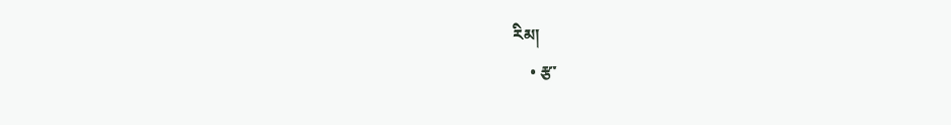རིམ།
    • རྩ་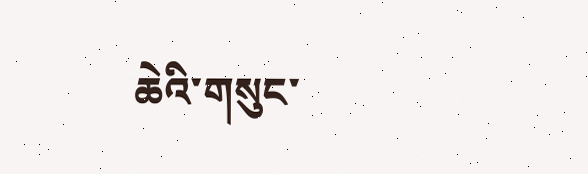ཆེའི་གསུང་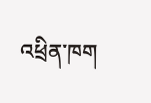འཕྲིན་ཁག